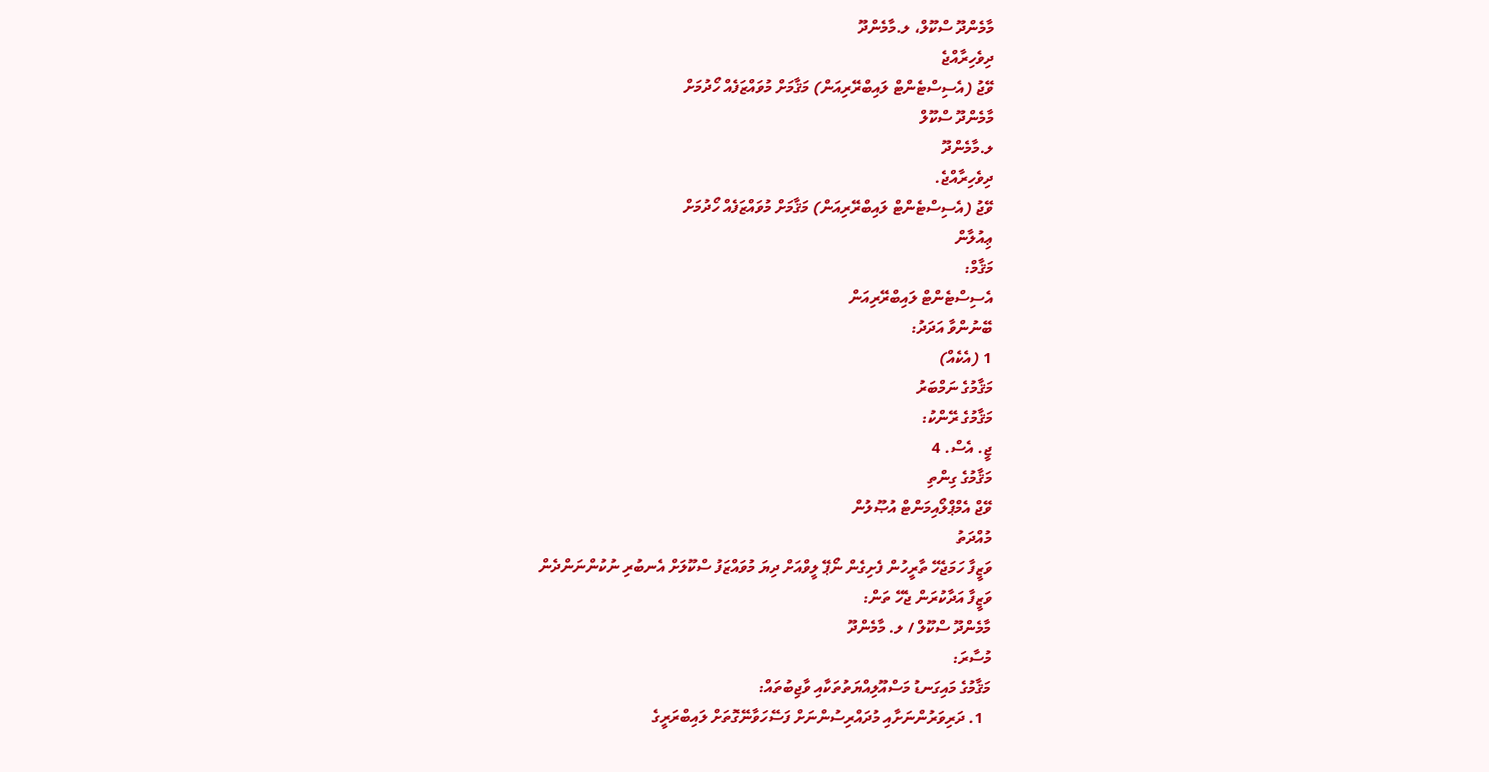މާމެންދޫ ސްކޫލް، ލ.މާމެންދޫ
ދިވެހިރާއްޖެ
ވޭޖު (އެސިސްޓެންޓް ލައިބްރޭރިއަން) މަޤާމަށް މުވައްޒަފެއް ހޯދުމަށް
މާމެންދޫ ސްކޫލް
ލ.މާމެންދޫ
ދިވެހިރާއްޖެ.
ވޭޖު (އެސިސްޓެންޓް ލައިބްރޭރިއަން) މަޤާމަށް މުވައްޒަފެއް ހޯދުމަށް
ޢިއުލާން
މަޤާމް:
އެސިސްޓެންޓް ލައިބްރޭރިއަން
ބޭނުންވާ އަދަދު:
1 (އެކެއް)
މަޤާމުގެ ނަމްބަރު
މަޤާމުގެ ރޭންކު:
ޖީ. އެސް. 4
މަޤާމުގެ ގިންތި
ވޭޖް އެމްޕްލޯއިމަންޓް އުޞޫލުން
މުއްދަތު
ވަޒީފާ ހަމަޖެހޭ ތާރީހުން ފެށިގެން ނޯޕޭ ލީވްއަށް ދިޔަ މުވައްޒަފު ސްކޫލަށް އެނބުރި ނުކުންނަންދެން
ވަޒީފާ އަދާކުރަން ޖެހޭ ތަން:
މާމެންދޫ ސްކޫލް / ލ. މާމެންދޫ
މުސާރަ:
މަޤާމުގެ މައިގަނޑު މަސްއޫލިއްޔަތުތަކާއި ވާޖިބުތައް:
  1. ދަރިވަރުންނަށާއި މުދައްރިސުންނަށް ފަސޭހަވާނޭގޮތަށް ލައިބްރަރީގެ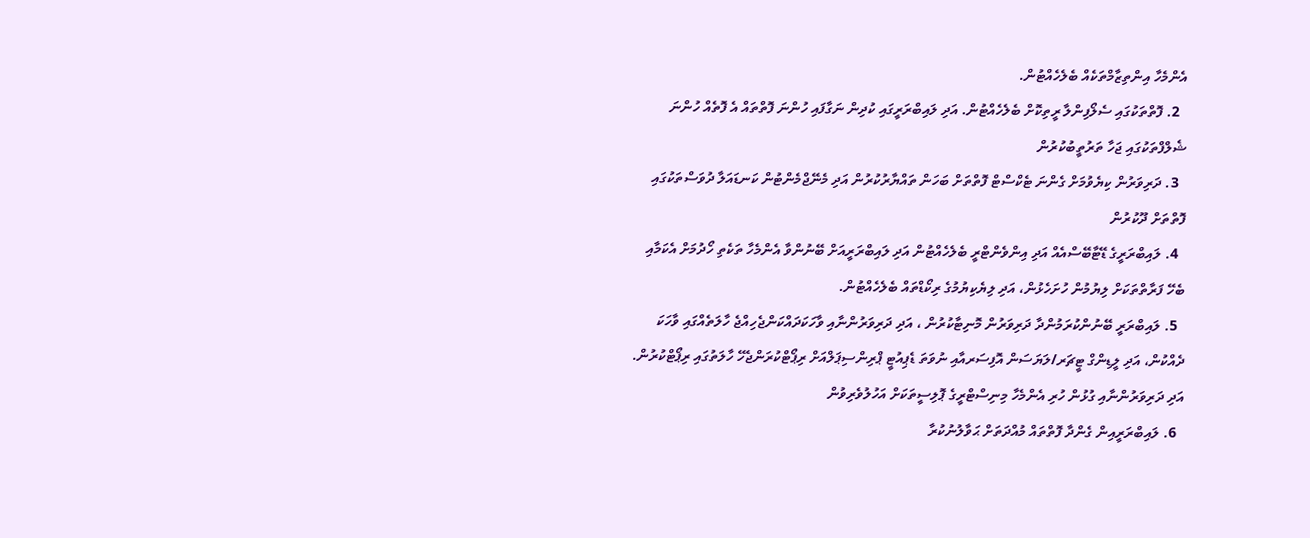އެންމެހާ އިންތިޒާމްތަކެއް ބެލެހެއްޓުން.
  2. ފޮތްތަކުގައި ސެލޯފިންލާ ރީތިކޮށް ބެލެހެއްޓުން. އަދި ލައިބްރަރީގައި ކުދިން ނަގާފައި ހުންނަ ފޮތްތައް އެ ފޮތެއް ހުންނަ ޝެލްފްތަކުގައި ޖަހާ ތަރުތީބުކުރުން
  3. ދަރިވަރުން ކިޔެވުމަށް ގެންނަ ޓެކްސްޓް ފޮތްތަށް ބަހަން ތައްޔާރުކުރުން އަދި މެނޭޖްމެންޓުން ކަނޑައަލާ ދުވަސްތަކުގައި ފޮތްތަށް ދޫކުރުން
  4. ލައިބްރަރީގެ ޑޭޓާބޭސްއެއް އަދި އިންވެންޓްރީ ބެލެހެއްޓުން އަދި ލައިބްރަރީއަށް ބޭނުންވާ އެންމެހާ ތަކެތި ހޯދުމަށް އެކަމާއި ބެހޭ ފަރާތްތަކަށް ލިޔުމުން ހުށަހެޅުން، އަދި ލިޔެކިޔުމުގެ ރިކޯޑްތައް ބެލެހެއްޓުން.
  5. ލައިބްރަރީ ބޭނުންކުރަމުންދާ ދަރިވަރުން މޮނިޓާކުރުން ، އަދި ދަރިވަރުންނާއި ވާހަކަދައްކަންޖެހިއްޖެ ހާލަތެއްގައި ވާހަކަ ދެއްކުން، އަދި ލީޑިންގް ޓީޗަރ/ލަޔަސަން އޮފިސަރއާއި ނުވަތަ ޑެޕިއުޓީ ޕްރިންސިޕަލްއަށް ރިޕޯޓްކުރަންޖެހޭ ހާލަތުގައި ރިޕޯޓްކުރުން. އަދި ދަރިވަރުންނާއި ގުޅުން ހުރި އެންމެހާ މިނިސްޓްރީގެ ޕޮލިސީތަކަށް އަހުލުވެރިވުން
  6. ލައިބްރަރީއިން ގެންދާ ފޮތްތައް މުއްދަތަށް ޙަވާލުނުކުރާ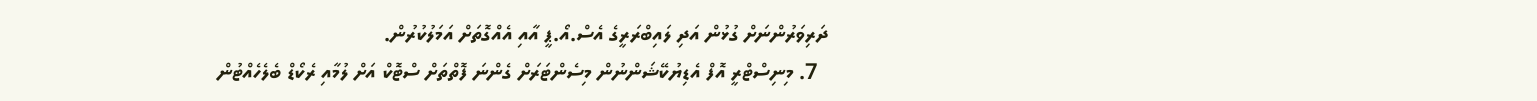ދަރިވަރުންނަށް ގުޅުން އަދި ލައިބްރަރީގެ އެސް.އޯ.ޕީ އާއި އެއްގޮތަށް އަމަލުކުރުން.
  7. މިނިސްޓްރީ އޮފް އެޑިޔުކޭޝަންނުން މިސެންޓަރަށް ގެންނަ ފޮތްތަށް ސްޓޮކް އަށް ލުމާއި ރެކޯޑް ބެލެހެއްޓުން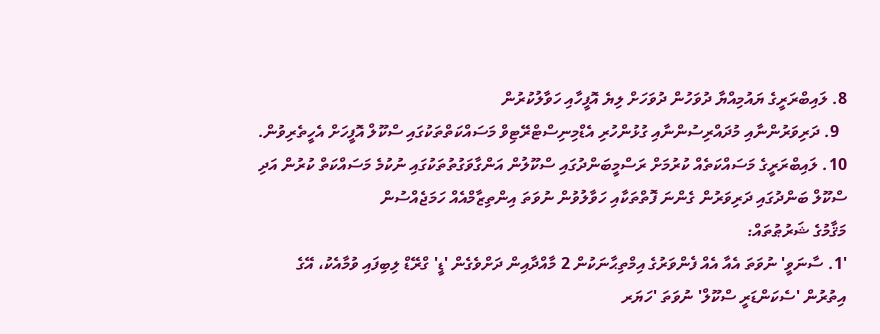8. ލައިބްރަރީގެ ޔައުމިއްޔާ ދުވަހުން ދުވަހަށް ލިޔެ އޮފީހާއި ހަވާލުކުރުން
  9. ދަރިވަރުންނާއި މުދައްރިސުންނާއި ގުޅުންހުރި އެޑްމިނިސްޓްރޭޓިވް މަސައްކަތްތަކުގައި ސްކޫލް އޮފީހަށް އެހީތެރިވުން.
10. ލައިބްރަރީގެ މަސައްކަތެއް ކުރުމަށް ރަސްމީބަންދުގައި ސްކޫލުން އަންގާވަގުތުތަކުގައި ނުކުމެ މަސައްކަތް ކުރުން އަދި ސްކޫލް ބަންދުގައި ދަރިވަރުން ގެންނަ ފޮތްތަކާއި ހަވާލުވުން ނުވަތަ އިންތިޒާމްއެއް ހަމަޖެއްސުން
މަޤާމުގެ ޝަރުޠުތައް:
'1. ސާނަވީ' ނުވަތަ އެއާ އެއް ފެންވަރުގެ އިމްތިޙާނަކުން 2 މާއްދާއިން ދަށްވެގެން 'ޑީ' ގްރޭޑް ލިބިފައި ވުމާއެކު، އޭގެ އިތުރުން 'ސެކަންޑަރީ ސްކޫލް' ނުވަތަ 'ހަޔަރ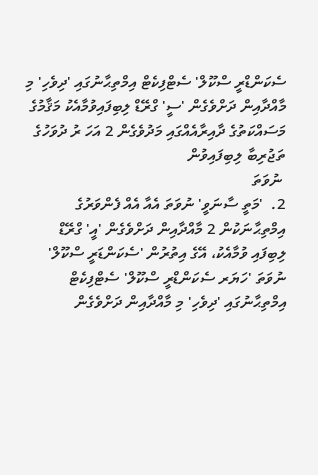ސެކަންޑްރީ ސްކޫލް' ސެޓްފިކެޓް އިމްތިޙާނުގައި 'ދިވެހި' މި މާއްދާއިން ދަށްވެގެން 'ސީ' ގްރޭޑް ލިބިފައިވުމާއެކު މަޤާމުގެ މަސައްކަތުގެ ދާއިރާއެއްގައި މަދުވެގެން 2 އަހަ ރު ދުވަހުގެ ތަޖުރިބާ ލިބިފައިވުން
 ނުވަތަ
2.  'މަތީ ސާނަވީ' ނުވަތަ އެއާ އެއް ފެންވަރުގެ އިމްތިޙާނަކުން 2 މާއްދާއިން ދަށްވެގެން 'އީ' ގްރޭޑް ލިބިފައި ވުމާއެކު، އޭގެ އިތުރުން 'ސެކަންޑަރީ ސްކޫލް' ނުވަތަ 'ހަޔަރ ސެކަންޑްރީ ސްކޫލް' ސެޓްފިކެޓް އިމްތިޙާނުގައި 'ދިވެހި' މި މާއްދާއިން ދަށްވެގެން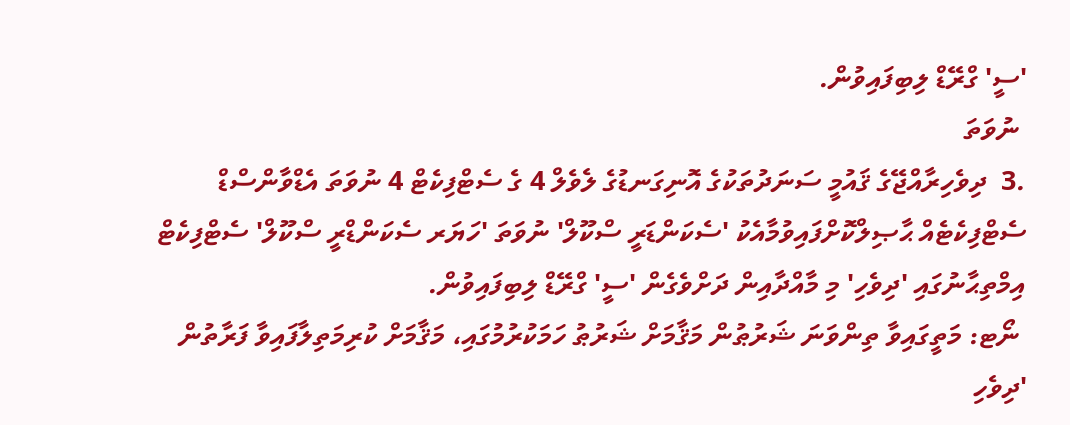'ސީ' ގްރޭޑް ލިބިފައިވުން.
 ނުވަތަ
.3  ދިވެހިރާއްޖޭގެ ޤައުމީ ސަނަދުތަކުގެ އޮނިގަނޑުގެ ލެވެލް 4 ގެ ސެޓްފިކެޓް 4 ނުވަތަ އެޑްވާންސްޑް ސެޓްފިކެޓެއް ޙާޞިލްކޮށްފައިވުމާއެކު 'ސެކަންޑަރީ ސްކޫލް' ނުވަތަ 'ހަޔަރ ސެކަންޑްރީ ސްކޫލް' ސެޓްފިކެޓް އިމްތިޙާނުގައި 'ދިވެހި' މި މާއްދާއިން ދަށްވެގެން 'ސީ' ގްރޭޑް ލިބިފައިވުން.
 ނޯޓ: މަތީގައިވާ ތިންވަނަ ޝަރުޠުން މަޤާމަށް ޝަރުޠު ހަމަކުރުމުގައި، މަޤާމަށް ކުރިމަތިލާފައިވާ ފަރާތުން 'ދިވެހި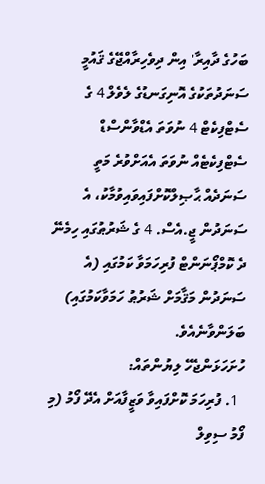ބަހުގެ ދާއިރާ' އިން ދިވެހިރާއްޖޭގެ ޤައުމީ ސަނަދުތަކުގެ އޮނިގަނޑުގެ ލެވެލް 4 ގެ ސެޓްފިކެޓް 4 ނުވަތަ އެޑްވާންސްޑް ސެޓްފިކެޓެއް ނުވަތަ އެއަށްވުރެ މަތީ ސަނަދެއް ޙާޞިލްކޮށްފައިވައިވުމާކު، އެ ސަނަދުން ޖީ.އެސް. 4 ގެ ޝަރުޠުގައި ހިމެނޭ ދެ ކޮމްޕޯނަންޓް ފުރިހަމަވާ ކަމުގައި (އެ ސަނަދުން މަޤާމަށް ޝަރުޠު ހަމަވާކަމުގައި) ބަލަންވާނެއެވެ.
ހުށަހަޅަންޖެހޭ ލިޔުންތައް:
  1. ފުރިހަމަ ކޮށްފައިވާ ވަޒީފާއަށް އެދޭ ފޯމު (މި ފޯމު ސިވިލް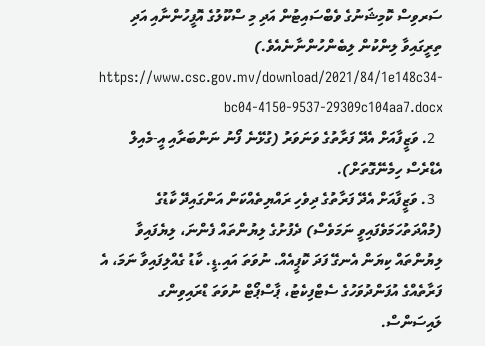ސަރވިސް ކޮމިޝަނުގެ ވެބްސައިޓުން އަދި މި ސްކޫލުގެ އޮފީހުންނާއި އަދި ތިރީގައިވާ ލިންކުން ލިބެންހުންނާނެއެވެ.) https://www.csc.gov.mv/download/2021/84/1e148c34-bc04-4150-9537-29309c104aa7.docx
  2. ވަޒީފާއަށް އެދޭ ފަރާތުގެ ވަނަވަރު (ގުޅޭނެ ފޯނު ނަންބަރާއި އީ-މެއިލް އެޑްރެސް ހިމެނޭގޮތަށް).
  3. ވަޒީފާއަށް އެދޭ ފަރާތުގެ ދިވެހި ރައްޔިތެއްކަން އަންގައިދޭ ކާޑުގެ (މުއްދަތުހަމަވެފައިވީ ނަމަވެސް) ދެފުށުގެ ލިޔުންތައް ފެންނަ، ލިޔެފައިވާ ލިޔުންތައް ކިޔަން އެނގޭ ފަދަ ކޮޕީއެއް. ނުވަތަ އައި.ޑީ. ކާޑު ގެއްލިފައިވާ ނަމަ، އެ ފަރާތެއްގެ އުފަންދުވަހުގެ ސެޓްފިކެޓު، ޕާސްޕޯޓް ނުވަތަ ޑްރައިވިންގ ލައިސަންސް.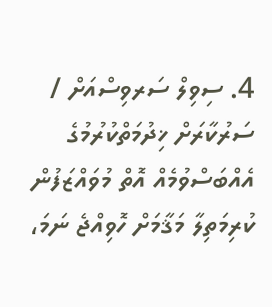4. ސިވިލް ސަރވިސްއަށް / ސަރުކާރަށް ޚިދުމަތްކުރުމުގެ އެއްބަސްވުމެއް އޮތް މުވައްޒަފުން ކުރިމަތިލާ މަޤާމަށް ހޮވިއްޖެ ނަމަ،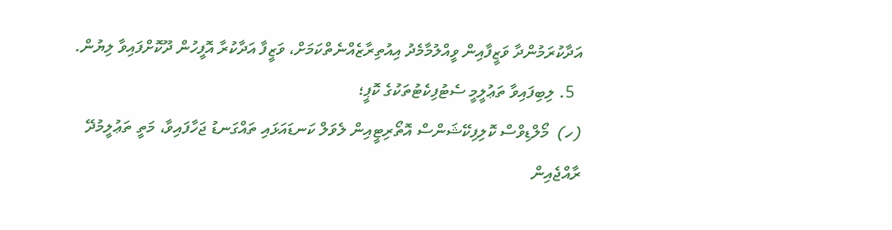އަދާކުރަމުންދާ ވަޒީފާއިން ވީއްލުމާމެދު އިއުތިރާޒެއްނެތްކަމަށް، ވަޒީފާ އަދާކުރާ އޮފީހުން ދޫކޮށްފައިވާ ލިޔުން.
  5. ލިބިފައިވާ ތަޢުލީމީ ސެޓުފިކެޓުތަކުގެ ކޮޕީ؛
(ހ)  މޯލްޑިވްސް ކޮލިފިކޭޝަންސް އޮތޯރިޓީއިން ލެވަލް ކަނޑައަޅައި ތައްގަނޑު ޖަހާފައިވާ، މަތީ ތަޢުލީމުދޭ ރާއްޖެއިން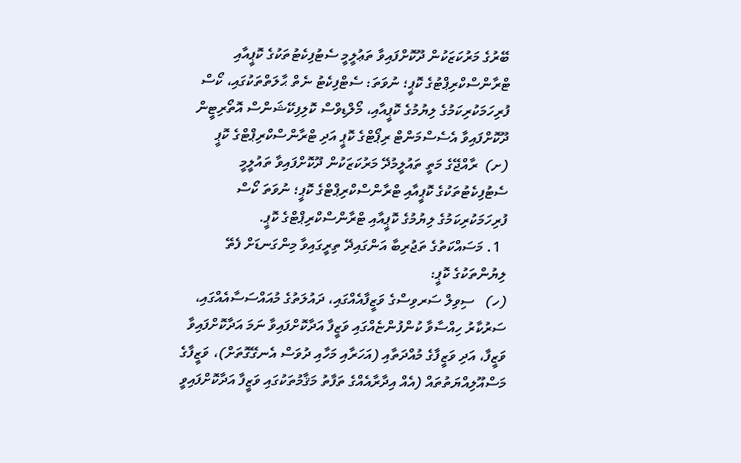ބޭރުގެ މަރުކަޒަކުން ދޫކޮށްފައިވާ ތަޢުލީމީ ސެޓުފިކެޓުތަކުގެ ކޮޕީއާއި ޓްރާންސްކްރިޕްޓުގެ ކޮޕީ؛ ނުވަތަ: ސެޓްފިކެޓު ނެތް ޙާލަތްތަކުގައި، ކޯސް ފުރިހަމަކުރިކަމުގެ ލިޔުމުގެ ކޮޕީއާއި، މޯލްޑިވްސް ކޮލިފިކޭޝަންސް އޮތޯރިޓީން ދޫކޮށްފައިވާ އެސެސްމަންޓް ރިޕޯޓްގެ ކޮޕީ އަދި ޓްރާންސްކްރިޕްޓްގެ ކޮޕީ
(ށ)  ރާއްޖޭގެ މަތީ ތައުލީމުދޭ މަރުކަޒަކުން ދޫކޮށްފައިވާ ތައުލީމީ ސެޓުފިކެޓުތަކުގެ ކޮޕީއާއި ޓްރާންސްކްރިޕްޓްގެ ކޮޕީ؛ ނުވަތަ ކޯސް ފުރިހަމަކުރިކަމުގެ ލިޔުމުގެ ކޮޕީއާއި ޓްރާންސްކްރިޕްޓްގެ ކޮޕީ.
  1. މަސައްކަތުގެ ތަޖުރިބާ އަންގައިދޭ ތިރީގައިވާ މިންގަނޑަށް ފެތޭ ލިޔުންތަކުގެ ކޮޕީ:
(ހ)   ސިވިލް ސަރވިސްގެ ވަޒީފާއެއްގައި، ދައުލަތުގެ މުއައްސަސާއެއްގައި، ސަރުކާރު ހިއްސާވާ ކުންފުންޏެއްގައި ވަޒީފާ އަދާކޮށްފައިވާ ނަމަ އަދާކޮށްފައިވާ ވަޒީފާ، އަދި ވަޒީފާގެ މުއްދަތާއި (އަހަރާއި މަހާއި ދުވަސް އެނގޭގޮތަށް)، ވަޒީފާގެ މަސްއޫލިއްޔަތުތައް (އެއް އިދާރާއެއްގެ ތަފާތު މަޤާމުތަކުގައި ވަޒީފާ އަދާކޮށްފައިވީ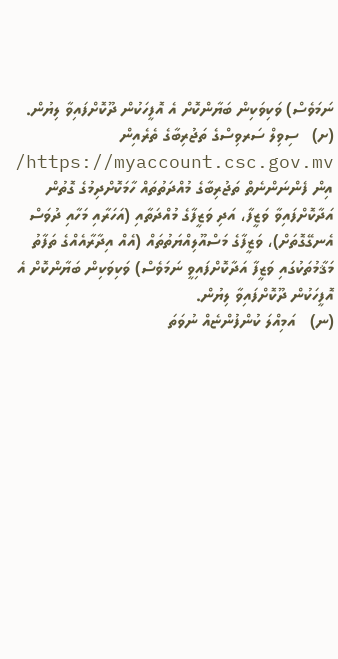ނަމަވެސް) ވަކިވަކިން ބަޔާންކޮށް އެ އޮފީހަކުން ދޫކޮށްފައިވާ ލިޔުން.
(ށ)   ސިވިލް ސަރވިސްގެ ތަޖުރިބާގެ ތެރެއިން https://myaccount.csc.gov.mv/ އިން ފެންނަންނެތް ތަޖުރިބާގެ މުއްދަތުތައް ހާމަކޮށްދިމުގެ ގޮތުން އަދާކޮށްފައިވާ ވަޒީފާ، އަދި ވަޒީފާގެ މުއްދަތާއި (އަހަރާއި މަހާއި ދުވަސް އެނގޭގޮތަށް)، ވަޒީފާގެ މަސްއޫލިއްޔަތުތައް (އެއް އިދާރާއެއްގެ ތަފާތު މަޤާމުތަކުގައި ވަޒީފާ އަދާކޮށްފައިވީ ނަމަވެސް) ވަކިވަކިން ބަޔާންކޮށް އެ އޮފީހަކުން ދޫކޮށްފައިވާ ލިޔުން.
(ނ)   އަމިއްލަ ކުންފުންޏެއް ނުވަތަ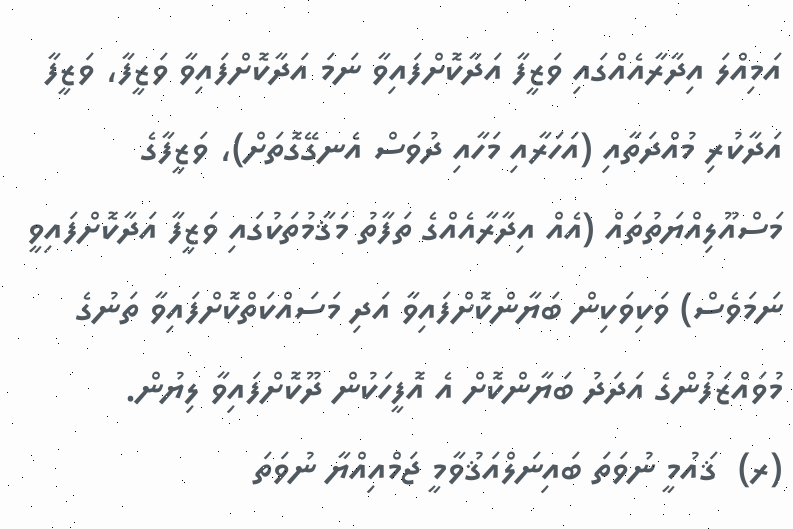އަމިއްލަ އިދާރާއެއްގައި ވަޒީފާ އަދާކޮށްފައިވާ ނަމަ އަދާކޮށްފައިވާ ވަޒީފާ، ވަޒީފާ އަދާކުރި މުއްދަތާއި (އަހަރާއި މަހާއި ދުވަސް އެނގޭގޮތަށް)، ވަޒީފާގެ މަސްއޫލިއްޔަތުތައް (އެއް އިދާރާއެއްގެ ތަފާތު މަޤާމުތަކުގައި ވަޒީފާ އަދާކޮށްފައިވީ ނަމަވެސް) ވަކިވަކިން ބަޔާންކޮށްފައިވާ އަދި މަސައްކަތްކޮށްފައިވާ ތަނުގެ މުވައްޒަފުންގެ އަދަދު ބަޔާންކޮށް އެ އޮފީހަކުން ދޫކޮށްފައިވާ ލިޔުން.
(ރ)  ޤައުމީ ނުވަތަ ބައިނަލްއަޤުވާމީ ޖަމްއިއްޔާ ނުވަތަ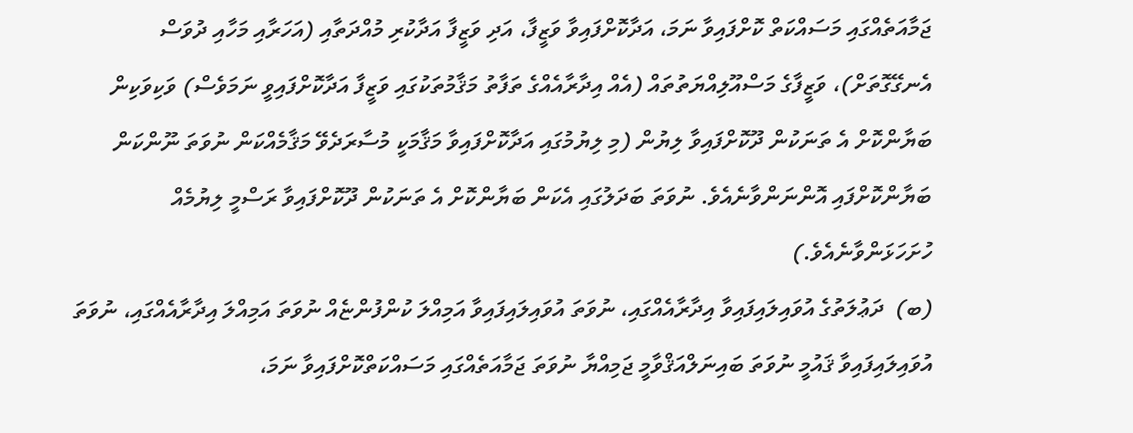ޖަމާއަތެއްގައި މަސައްކަތް ކޮށްފައިވާ ނަމަ، އަދާކޮށްފައިވާ ވަޒީފާ، އަދި ވަޒީފާ އަދާކުރި މުއްދަތާއި (އަހަރާއި މަހާއި ދުވަސް އެނގޭގޮތަށް)، ވަޒީފާގެ މަސްއޫލިއްޔަތުތައް (އެއް އިދާރާއެއްގެ ތަފާތު މަޤާމުތަކުގައި ވަޒީފާ އަދާކޮށްފައިވީ ނަމަވެސް) ވަކިވަކިން ބަޔާންކޮށް އެ ތަނަކުން ދޫކޮށްފައިވާ ލިޔުން (މި ލިޔުމުގައި އަދާކޮށްފައިވާ މަޤާމަކީ މުސާރަދެވޭ މަޤާމެއްކަން ނުވަތަ ނޫންކަން ބަޔާންކޮށްފައި އޮންނަންވާނެއެވެ. ނުވަތަ ބަދަލުގައި އެކަން ބަޔާންކޮށް އެ ތަނަކުން ދޫކޮށްފައިވާ ރަސްމީ ލިޔުމެއް ހުށަހަޅަންވާނެއެވެ.)
(ބ)  ދަޢުލަތުގެ އުވައިލައިފައިވާ އިދާރާއެއްގައި، ނުވަތަ އުވައިލައިފައިވާ އަމިއްލަ ކުންފުންޏެއް ނުވަތަ އަމިއްލަ އިދާރާއެއްގައި، ނުވަތަ އުވައިލައިފައިވާ ޤައުމީ ނުވަތަ ބައިނަލްއަޤްވާމީ ޖަމިއްޔާ ނުވަތަ ޖަމާއަތެއްގައި މަސައްކަތްކޮށްފައިވާ ނަމަ،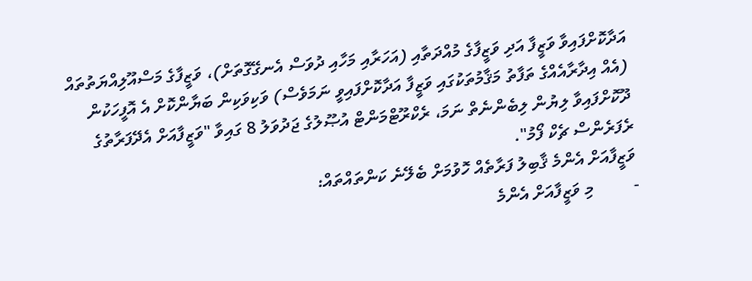އަދާކޮށްފައިވާ ވަޒީފާ އަދި ވަޒީފާގެ މުއްދަތާއި (އަހަރާއި މަހާއި ދުވަސް އެނގޭގޮތަށް)، ވަޒީފާގެ މަސްއޫލިއްޔަތުތައް (އެއް އިދާރާއެއްގެ ތަފާތު މަޤާމުތަކުގައި ވަޒީފާ އަދާކޮށްފައިވީ ނަމަވެސް) ވަކިވަކިން ބަޔާންކޮށް އެ އޮފީހަކުން ދޫކޮށްފައިވާ ލިޔުން ލިބެންނެތް ނަމަ، ރެކްރޫޓްމަންޓް އުޞޫލުގެ ޖަދުވަލު 8 ގައިވާ "ވަޒީފާއަށް އެދޭފަރާތުގެ ރެފަރެންސް ޗެކް ފޯމު".
ވަޒީފާއަށް އެންމެ ޤާބިލު ފަރާތެއް ހޮވުމަށް ބެލޭނެ ކަންތައްތައް:
-         މި ވަޒީފާއަށް އެންމެ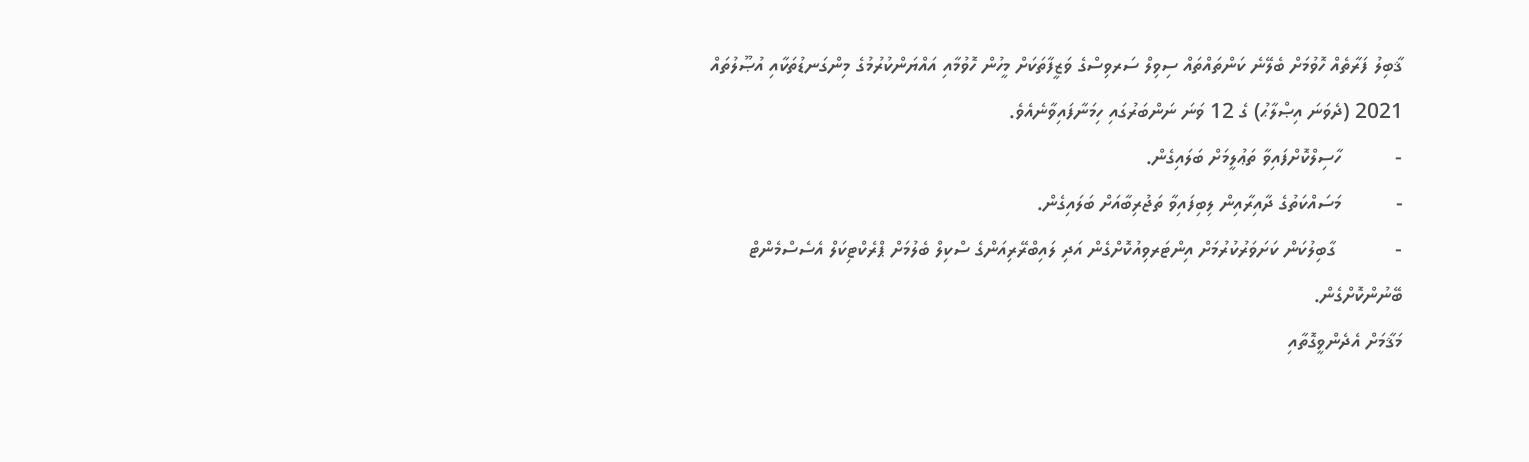ޤާބިލު ފަރާތެއް ހޮވުމަށް ބެލޭނެ ކަންތައްތައް ސިވިލް ސަރވިސްގެ ވަޒީފާތަކަށް މީހުން ހޮވުމާއި އައްޔަންކުރުމުގެ މިންގަނޑުތަކާއި އުޞޫލުތައް 2021 (ދެވަނަ އިޞްލާޙު) ގެ 12 ވަނަ ނަންބަރުގައި ހިމަނާފައިވާނެއެވެ.
-          ހާސިލްކޮށްފައިވާ ތަޢުލީމަށް ބަލައިގެން.
-          މަސައްކަތުގެ ދާއިރާއިން ލިބިފައިވާ ތަޖުރިބާއަށް ބަލައިގެން.
-           ގާބިލުކަން ކަށަވަރުކުރުމަށް އިންޓަރވިއުކޮށްގެން އަދި ލައިބްރޭރިއަންގެ ސްކިލް ބެލުމަށް ޕްރެކްޓިކަލް އެސެސްމެންޓް ބޭނުންކޮށްގެން.
މަޤާމަށް އެދެންވީގޮތާއި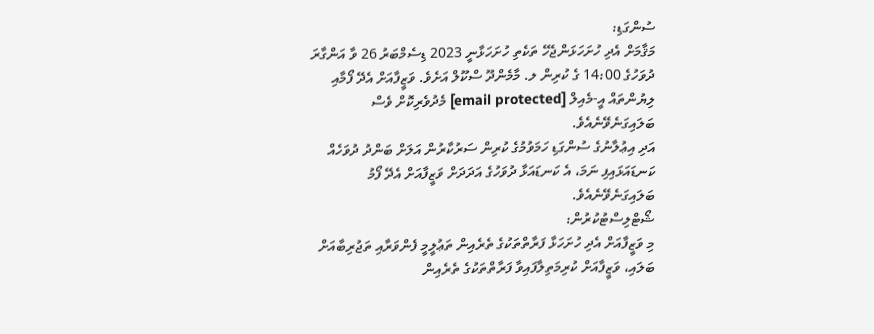ސުންގަޑި:
މަޤާމަށް އެދި ހުށަހަޅަންޖެހޭ ތަކެތި ހުށަހަޅާނީ 2023 ޑިސެމްބަރު 26 ވާ އަންގާރަ ދުވަހުގެ 14:00 ގެ ކުރިން ލ. މާމެންދޫ ސްކޫލް އަށެވެ. ވަޒީފާއަށް އެދޭ ފޯމާއި ލިޔުންތައް އީ-މެއިލް [email protected] މެދުވެރިކޮށް ވެސް ބަލައިގަނެވޭނެއެވެ.
އަދި އިޢުލާނުގެ ސުންގަޑި ހަމަވުމުގެ ކުރިން ސަރުކާރުން އަލަށް ބަންދު ދުވަހެއް ކަނޑައަޅައިފި ނަމަ، އެ ކަނޑައަޅާ ދުވަހުގެ އަދަދަށް ވަޒީފާއަށް އެދޭ ފޯމު ބަލައިގަނެވޭނެއެވެ.
ޝޯޓްލިސްޓުކުރުން:
މި ވަޒީފާއަށް އެދި ހުށަހަޅާ ފަރާތްތަކުގެ ތެރެއިން ތަޢުލީމީ ފެންވަރާއި ތަޖުރިބާއަށް ބަލައި، ވަޒީފާއަށް ކުރިމަތިލާފައިވާ ފަރާތްތަކުގެ ތެރެއިން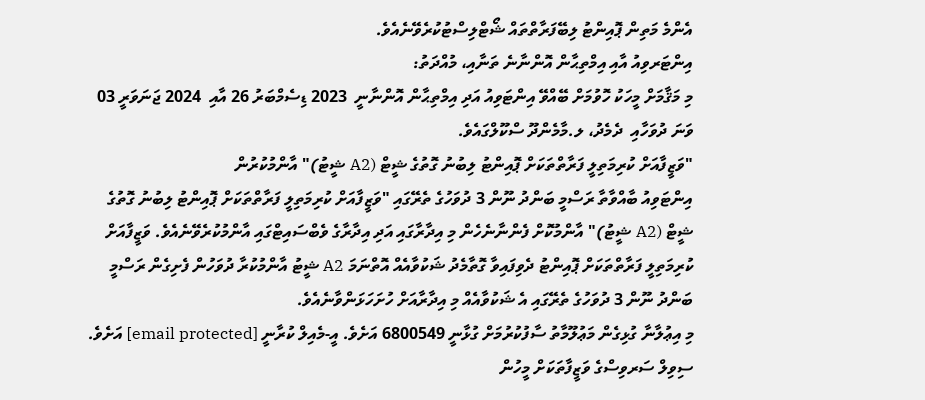އެންމެ މަތިން ޕޮއިންޓު ލިބޭފަރާތްތައް ޝޯޓްލިސްޓުކުރެވޭނެއެވެ.
އިންޓަރވިއު އާއި އިމްތިޙާން އޮންނާނެ ތަނާއި، މުއްދަތު:
މި މަޤާމަށް މީހަކު ހޮވުމަށް ބޭއްވޭ އިންޓަވިއު އަދި އިމްތިޙާން އޮންނާނީ  2023 ޑިސެމްބަރު 26 އާއި  2024 ޖަނަވަރީ 03 ވަނަ ދުވަހާއި  ދެމެދު، ލ.މާމެންދޫ ސްކޫލްގައެވެ.
"ވަޒީފާއަށް ކުރިމަތިލީ ފަރާތްތަކަށް ޕޮއިންޓު ލިބުނު ގޮތުގެ ޝީޓް (A2 ޝީޓު)" އާންމުކުރުން
އިންޓަވިއު ބާއްވާތާ ރަސްމީ ބަންދު ނޫން 3 ދުވަހުގެ ތެރޭގައި "ވަޒީފާއަށް ކުރިމަތިލީ ފަރާތްތަކަށް ޕޮއިންޓު ލިބުނު ގޮތުގެ ޝީޓް (A2 ޝީޓު)" އާންމުކޮށް ފެންނާނެހެން މި އިދާރާގައި އަދި އިދާރާގެ ވެބްސައިޓްގައި އާންމުކުރެވޭނެއެވެ. ވަޒީފާއަށް ކުރިމަތިލީ ފަރާތްތަކަށް ޕޮއިންޓު ދެވިފައިވާ ގޮތާމެދު ޝަކުވާއެއް އޮތްނަމަ A2 ޝީޓު އާންމުކުރާ ދުވަހުން ފެށިގެން ރަސްމީ ބަންދު ނޫން 3 ދުވަހުގެ ތެރޭގައި އެ ޝަކުވާއެއް މި އިދާރާއަށް ހުށަހަޅަންވާނެއެވެ.
މި އިޢުލާނާ ގުޅިގެން މަޢުލޫމާތު ސާފުކުރުމަށް ގުޅާނީ 6800549 އަށެވެ. އީ-މެއިލް ކުރާނީ [email protected] އަށެވެ.
ސިވިލް ސަރވިސްގެ ވަޒީފާތަކަށް މީހުން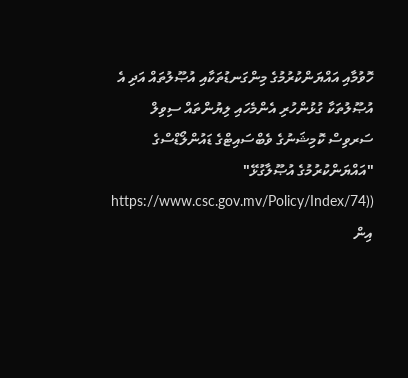ހޮވުމާއި އައްޔަންކުރުމުގެ މިންގަނޑުތަކާއި އުޞޫލުތައް އަދި އެ އުޞޫލުތަކާ ގުޅުންހުރި އެންމެހައި ލިޔުންތައް ސިވިލް ސަރވިސް ކޮމިޝަނުގެ ވެބްސައިޓްގެ ޑައުންލޯޑްސްގެ "އައްޔަންކުރުމުގެ އުޞޫލާގުޅޭ" ((https://www.csc.gov.mv/Policy/Index/74 އިން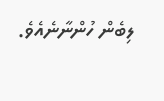ލިބެން ހުންނާނެއެވެ.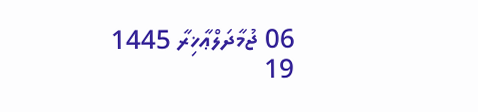06 ޖުމާދަލްޢާޚިރާ 1445
19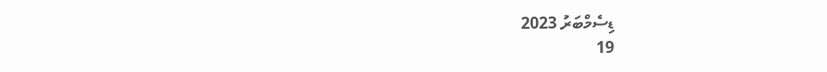ޑިސެމްބަރު 2023
19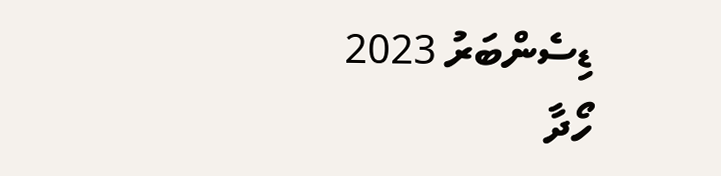ޑިސެންބަރު 2023
ހޯދާ